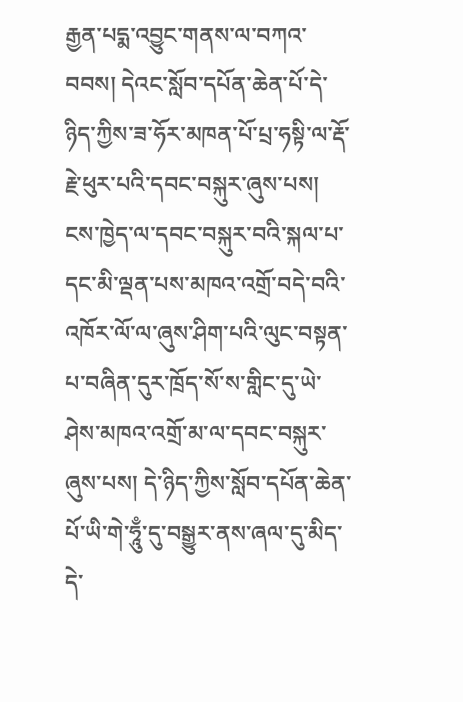རྒྱན་པདྨ་འབྱུང་གནས་ལ་བཀའ་བབས། དེའང་སློབ་དཔོན་ཆེན་པོ་དེ་ཉིད་ཀྱིས་ཟ་ཧོར་མཁན་པོ་པྲ་ཧསྟི་ལ་རྡོ་རྗེ་ཕུར་པའི་དབང་བསྐུར་ཞུས་པས། ངས་ཁྱེད་ལ་དབང་བསྐུར་བའི་སྐལ་པ་དང་མི་ལྡན་པས་མཁའ་འགྲོ་བདེ་བའི་འཁོར་ལོ་ལ་ཞུས་ཤིག་པའི་ལུང་བསྟན་པ་བཞིན་དུར་ཁྲོད་སོ་ས་གླིང་དུ་ཡེ་ཤེས་མཁའ་འགྲོ་མ་ལ་དབང་བསྐུར་ཞུས་པས། དེ་ཉིད་ཀྱིས་སློབ་དཔོན་ཆེན་པོ་ཡི་གེ་ཧཱུྃ་དུ་བསྒྱུར་ནས་ཞལ་དུ་མིད་དེ་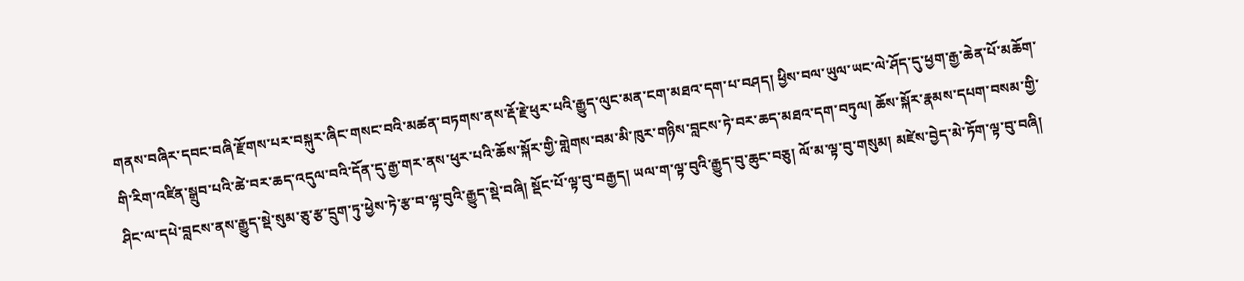གནས་བཞིར་དབང་བཞི་རྫོགས་པར་བསྐུར་ཞིང་གསང་བའི་མཚན་བཏགས་ནས་རྡོ་རྗེ་ཕུར་པའི་རྒྱུད་ལུང་མན་ངག་མཐའ་དག་པ་བཤད། ཕྱིས་བལ་ཡུལ་ཡང་ལེ་ཤོད་དུ་ཕྱག་རྒྱ་ཆེན་པོ་མཆོག་གི་རིག་འཛིན་སྒྲུབ་པའི་ཚེ་བར་ཆད་འདུལ་བའི་དོན་དུ་རྒྱ་གར་ནས་ཕུར་པའི་ཆོས་སྐོར་གྱི་གླེགས་བམ་མི་ཁུར་གཉིས་བླངས་ཏེ་བར་ཆད་མཐའ་དག་བཏུལ། ཆོས་སྐོར་རྣམས་དཔག་བསམ་གྱི་ཤིང་ལ་དཔེ་བླངས་ནས་རྒྱུད་སྡེ་སུམ་ཅུ་རྩ་དྲུག་ཏུ་ཕྱེས་ཏེ་རྩ་བ་ལྟ་བུའི་རྒྱུད་སྡེ་བཞི། སྡོང་པོ་ལྟ་བུ་བརྒྱད། ཡལ་ག་ལྟ་བུའི་རྒྱུད་བུ་ཆུང་བཅུ། ལོ་མ་ལྟ་བུ་གསུམ། མཛེས་བྱེད་མེ་ཏོག་ལྟ་བུ་བཞི།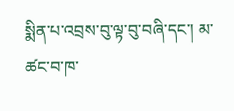སྨིན་པ་འབྲས་བུ་ལྟ་བུ་བཞི་དང་། མ་ཚང་བ་ཁ་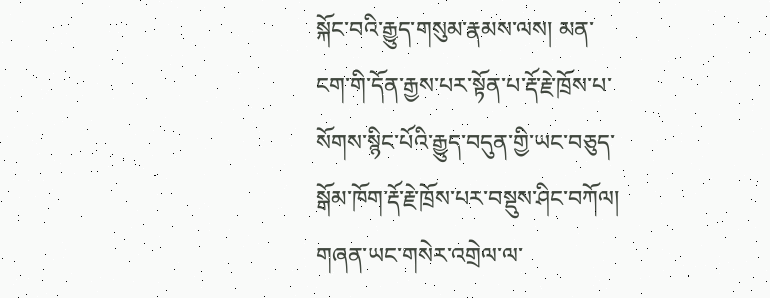སྐོང་བའི་རྒྱུད་གསུམ་རྣམས་ལས། མན་ངག་གི་དོན་རྒྱས་པར་སྟོན་པ་རྡོ་རྗེ་ཁྲོས་པ་སོགས་སྙིང་པོའི་རྒྱུད་བདུན་གྱི་ཡང་བཅུད་སྒོམ་ཁོག་རྡོ་རྗེ་ཁྲོས་པར་བསྡུས་ཤིང་བཀོལ། གཞན་ཡང་གསེར་འགྲེལ་ལ་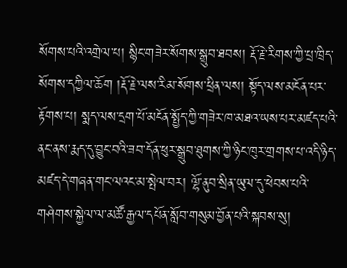སོགས་པའི་འགྲེལ་པ། སྙིང་གཟེར་སོགས་སྒྲུབ་ཐབས། རྡོ་རྗེ་རིགས་ཀྱི་པྲ་ཁྲིད་སོགས་དཀྱིལ་ཆོག །རྡོ་རྗེ་ལས་རིམ་སོགས་ཕྲིན་ལས། སྟོད་ལས་མངོན་པར་རྟོགས་པ། སྨད་ལས་དྲག་པོ་མངོན་སྤྱོད་ཀྱི་གཟེར་ཁ་མཐའ་ཡས་པར་མཛད་པའི་ནང་ནས་རྨད་དུ་བྱུང་བའི་ཟབ་དོན་ཕུར་སྒྲུབ་ཐུགས་ཀྱི་ཉིང་ཁུར་གྲགས་པ་འདི་ཉིད་མཛད་དེ་གཞན་གང་ལའང་མ་སྤེལ་བར། ལྷོ་ནུབ་སྲིན་ཡུལ་དུ་ཕེབས་པའི་གཤེགས་སྐྱེལ་ལ་མཚོ་རྒྱལ་དཔོན་སློབ་གསུམ་བྱོན་པའི་སྐབས་སུ།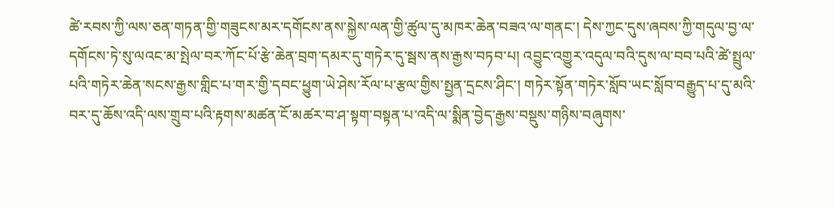ཚེ་རབས་ཀྱི་ལས་ཅན་གཏན་གྱི་གཟུངས་མར་དགོངས་ནས་སྐྱེས་ལན་གྱི་ཚུལ་དུ་མཁར་ཆེན་བཟའ་ལ་གནང་། དེས་ཀྱང་དུས་ཞབས་ཀྱི་གདུལ་བྱ་ལ་དགོངས་ཏེ་སུ་ལའང་མ་སྤེལ་བར་ཀོང་པོ་རྩེ་ཆེན་བྲག་དམར་དུ་གཏེར་དུ་སྦས་ནས་རྒྱས་བཏབ་པ། འབྱུང་འགྱུར་འདུལ་བའི་དུས་ལ་བབ་པའི་ཚེ་སྤྲུལ་པའི་གཏེར་ཆེན་སངས་རྒྱས་གླིང་པ་གར་གྱི་དབང་ཕྱུག་ཡེ་ཤེས་རོལ་པ་རྩལ་གྱིས་སྤྱན་དྲངས་ཤིང་། གཏེར་སྟོན་གཏེར་སློབ་ཡང་སློབ་བརྒྱུད་པ་དུ་མའི་བར་དུ་ཆོས་འདི་ལས་གྲུབ་པའི་རྟགས་མཚན་ངོ་མཚར་བ་ཤ་སྟག་བསྟན་པ་འདི་ལ་སྨིན་བྱེད་རྒྱས་བསྡུས་གཉིས་བཞུགས་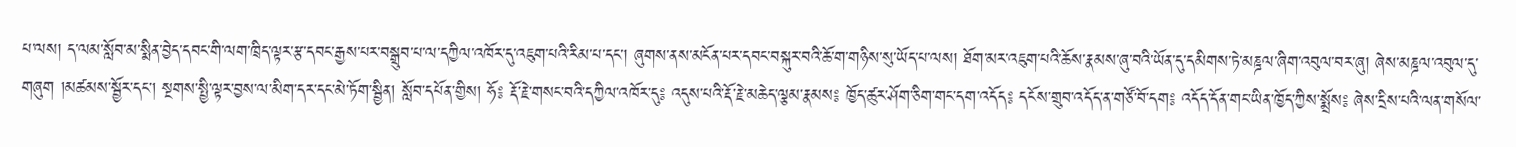པ་ལས། ད་ལམ་སློབ་མ་སྨིན་བྱེད་དབང་གི་ལག་ཁྲིད་ལྟར་རྩ་དབང་རྒྱས་པར་བསྒྲུབ་པ་ལ་དཀྱིལ་འཁོར་དུ་འཇུག་པའི་རིམ་པ་དང་། ཞུགས་ནས་མངོན་པར་དབང་བསྐུར་བའི་ཆོ་ག་གཉིས་སུ་ཡོད་པ་ལས། ཐོག་མར་འཇུག་པའི་ཆོས་རྣམས་ཞུ་བའི་ཡོན་དུ་དམིགས་ཏེ་མཎྜལ་ཞིག་འབུལ་བར་ཞུ། ཞེས་མཎྜལ་འབུལ་དུ་གཞུག །མཚམས་སྦྱོར་དང་། སྔགས་སྤྱི་ལྟར་བྱས་ལ་མིག་དར་དང་མེ་ཏོག་སྦྱིན། སློབ་དཔོན་གྱིས། ཧོ༔ རྡོ་རྗེ་གསང་བའི་དཀྱིལ་འཁོར་དུ༔ འདུས་པའི་རྡོ་རྗེ་མཆེད་ལྕམ་རྣམས༔ ཁྱོད་ཚུར་ཤོག་ཅིག་གང་དག་འདོད༔ དངོས་གྲུབ་འདོད་ན་གཙོ་བོ་དག༔ འདོད་དོན་གང་ཡིན་ཁྱོད་ཀྱིས་སྨྲོས༔ ཞེས་དྲིས་པའི་ལན་གསོལ་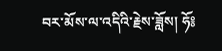བར་མོས་ལ་འདིའི་རྗེས་ཟློས། ཧོ༔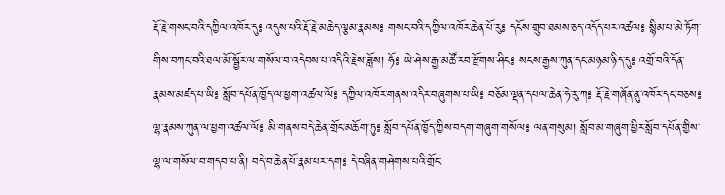རྡོ་རྗེ་གསང་བའི་དཀྱིལ་འཁོར་དུ༔ འདུས་པའི་རྡོ་རྗེ་མཆེད་ལྕམ་རྣམས༔ གསང་བའི་དཀྱིལ་འཁོར་ཆེན་པོ་རུ༔ དངོས་གྲུབ་ཐམས་ཅད་འདོད་པར་འཚལ༔ སྙིམ་པ་མེ་ཏོག་གིས་བཀང་བའི་ཐལ་མོ་སྦྱོར་ལ་གསོལ་བ་འདེབས་པ་འདིའི་རྗེས་ཟློས། ཧོ༔ ཡེ་ཤེས་རྒྱ་མཚོ་རབ་རྫོགས་ཤིང༔ སངས་རྒྱས་ཀུན་དང་མཉམ་ཉིད་དུ༔ འགྲོ་བའི་དོན་རྣམས་མཛད་པ་ཡི༔ སློབ་དཔོན་ཁྱོད་ལ་ཕྱག་འཚལ་ལོ༔ དཀྱིལ་འཁོར་གནས་འདིར་བཞུགས་པ་ཡི༔ བཅོམ་ལྡན་དཔལ་ཆེན་ཧེ་རུ་ཀ༔ རྡོ་རྗེ་གཞོན་ནུ་འཁོར་དང་བཅས༔ ལྷ་རྣམས་ཀུན་ལ་ཕྱག་འཚལ་ལོ༔ མི་གནས་བདེ་ཆེན་གྲོང་མཆོག་ཏུ༔ སློབ་དཔོན་ཁྱོད་ཀྱིས་བདག་གཞུག་གསོལ༔ ལན་གསུམ། སློབ་མ་གཞུག་ཕྱིར་སློབ་དཔོན་གྱིས་ལྷ་ལ་གསོལ་བ་གདབ་པ་ནི། བདེ་བ་ཆེན་པོ་རྣམ་པར་དག༔ དེ་བཞིན་གཤེགས་པའི་གྲོང་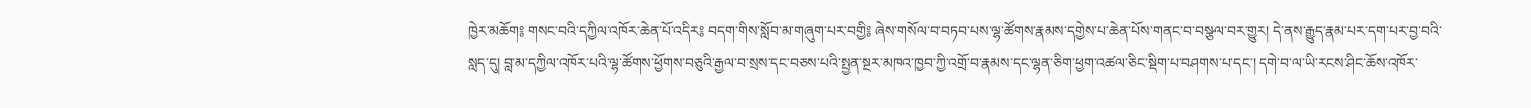ཁྱེར་མཆོག༔ གསང་བའི་དཀྱིལ་འཁོར་ཆེན་པོ་འདིར༔ བདག་གིས་སློབ་མ་གཞུག་པར་བགྱི༔ ཞེས་གསོལ་བ་བཏབ་པས་ལྷ་ཚོགས་རྣམས་དགྱེས་པ་ཆེན་པོས་གནང་བ་བསྩལ་བར་གྱུར། དེ་ནས་རྒྱུད་རྣམ་པར་དག་པར་བྱ་བའི་སླད་དུ། བླ་མ་དཀྱིལ་འཁོར་པའི་ལྷ་ཚོགས་ཕྱོགས་བཅུའི་རྒྱལ་བ་སྲས་དང་བཅས་པའི་སྤྱན་སྔར་མཁའ་ཁྱབ་ཀྱི་འགྲོ་བ་རྣམས་དང་ལྷན་ཅིག་ཕྱག་འཚལ་ཅིང་སྡིག་པ་བཤགས་པ་དང་། དགེ་བ་ལ་ཡི་རངས་ཤིང་ཆོས་འཁོར་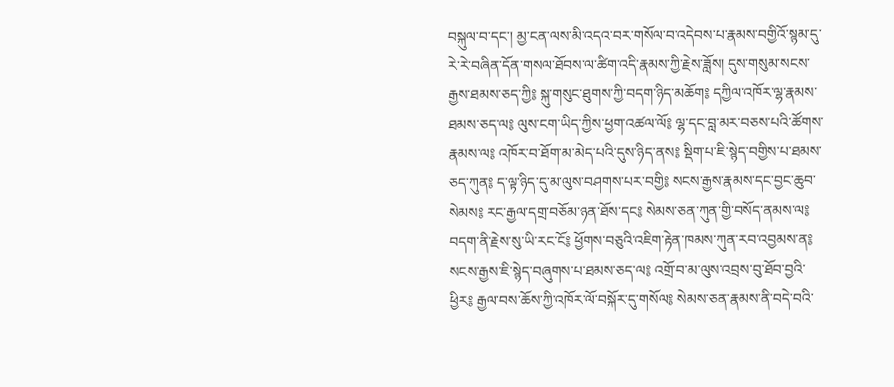བསྐུལ་བ་དང་། མྱ་ངན་ལས་མི་འདའ་བར་གསོལ་བ་འདེབས་པ་རྣམས་བགྱིའོ་སྙམ་དུ་རེ་རེ་བཞིན་དོན་གསལ་ཐོབས་ལ་ཚིག་འདི་རྣམས་ཀྱི་རྗེས་ཟློས། དུས་གསུམ་སངས་རྒྱས་ཐམས་ཅད་ཀྱི༔ སྐུ་གསུང་ཐུགས་ཀྱི་བདག་ཉིད་མཆོག༔ དཀྱིལ་འཁོར་ལྷ་རྣམས་ཐམས་ཅད་ལ༔ ལུས་ངག་ཡིད་ཀྱིས་ཕྱག་འཚལ་ལོ༔ ལྷ་དང་བླ་མར་བཅས་པའི་ཚོགས་རྣམས་ལ༔ འཁོར་བ་ཐོག་མ་མེད་པའི་དུས་ཉིད་ནས༔ སྡིག་པ་ཇི་སྙེད་བགྱིས་པ་ཐམས་ཅད་ཀུན༔ ད་ལྟ་ཉིད་དུ་མ་ལུས་བཤགས་པར་བགྱི༔ སངས་རྒྱས་རྣམས་དང་བྱང་ཆུབ་སེམས༔ རང་རྒྱལ་དགྲ་བཅོམ་ཉན་ཐོས་དང༔ སེམས་ཅན་ཀུན་གྱི་བསོད་ནམས་ལ༔ བདག་ནི་རྗེས་སུ་ཡི་རང་ངོ༔ ཕྱོགས་བཅུའི་འཇིག་རྟེན་ཁམས་ཀུན་རབ་འབྱམས་ན༔ སངས་རྒྱས་ཇི་སྙེད་བཞུགས་པ་ཐམས་ཅད་ལ༔ འགྲོ་བ་མ་ལུས་འབྲས་བུ་ཐོབ་བྱའི་ཕྱིར༔ རྒྱལ་བས་ཆོས་ཀྱི་འཁོར་ལོ་བསྐོར་དུ་གསོལ༔ སེམས་ཅན་རྣམས་ནི་བདེ་བའི་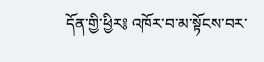དོན་གྱི་ཕྱིར༔ འཁོར་བ་མ་སྟོངས་བར་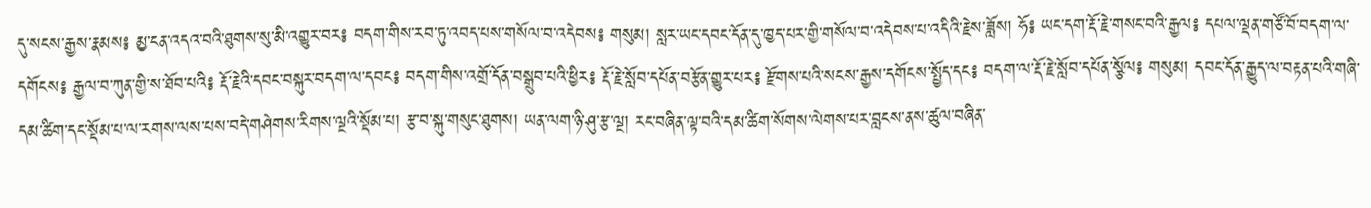དུ་སངས་རྒྱས་རྣམས༔ མྱ་ངན་འདའ་བའི་ཐུགས་སུ་མི་འགྱུར་བར༔ བདག་གིས་རབ་ཏུ་འབད་པས་གསོལ་བ་འདེབས༔ གསུམ། སླར་ཡང་དབང་དོན་དུ་ཁྱད་པར་གྱི་གསོལ་བ་འདེབས་པ་འདིའི་རྗེས་ཟློས། ཧོ༔ ཡང་དག་རྡོ་རྗེ་གསང་བའི་རྒྱལ༔ དཔལ་ལྡན་གཙོ་བོ་བདག་ལ་དགོངས༔ རྒྱལ་བ་ཀུན་གྱི་ས་ཐོབ་པའི༔ རྡོ་རྗེའི་དབང་བསྐུར་བདག་ལ་དབང༔ བདག་གིས་འགྲོ་དོན་བསྒྲུབ་པའི་ཕྱིར༔ རྡོ་རྗེ་སློབ་དཔོན་བརྩོན་གྱུར་པར༔ རྫོགས་པའི་སངས་རྒྱས་དགོངས་སྤྱོད་དང༔ བདག་ལ་རྡོ་རྗེ་སློབ་དཔོན་སྩོལ༔ གསུམ། དབང་དོན་རྒྱུད་ལ་བརྟན་པའི་གཞི་དམ་ཚིག་དང་སྡོམ་པ་ལ་རགས་ལས་པས་བདེ་གཤེགས་རིགས་ལྔའི་སྡོམ་པ། རྩ་བ་སྐུ་གསུང་ཐུགས། ཡན་ལག་ཉི་ཤུ་རྩ་ལྔ། རང་བཞིན་ལྟ་བའི་དམ་ཚིག་སོགས་ལེགས་པར་བླངས་ནས་ཚུལ་བཞིན་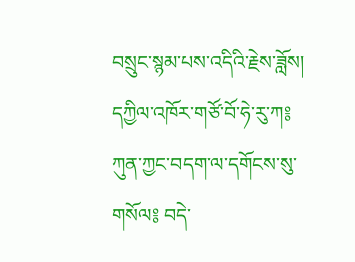བསྲུང་སྙམ་པས་འདིའི་རྗེས་ཟློས། དཀྱིལ་འཁོར་གཙོ་བོ་ཧེ་རུ་ཀ༔ ཀུན་ཀྱང་བདག་ལ་དགོངས་སུ་གསོལ༔ བདེ་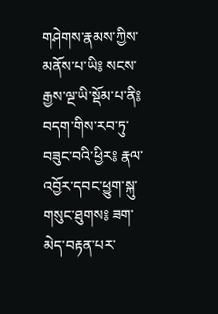གཤེགས་རྣམས་ཀྱིས་མནོས་པ་ཡི༔ སངས་རྒྱས་ལྔ་ཡི་སྡོམ་པ་ནི༔ བདག་གིས་རབ་ཏུ་བཟུང་བའི་ཕྱིར༔ རྣལ་འབྱོར་དབང་ཕྱུག་སྐུ་གསུང་ཐུགས༔ ཟག་མེད་བརྟན་པར་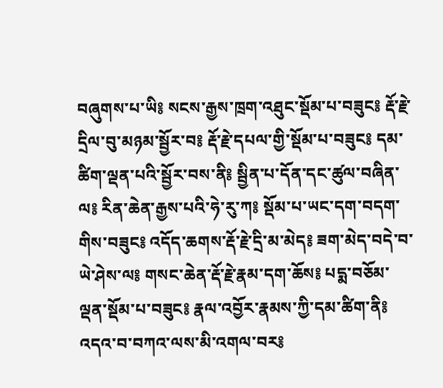བཞུགས་པ་ཡི༔ སངས་རྒྱས་ཁྲག་འཐུང་སྡོམ་པ་བཟུང༔ རྡོ་རྗེ་དྲིལ་བུ་མཉམ་སྦྱོར་བ༔ རྡོ་རྗེ་དཔལ་གྱི་སྡོམ་པ་བཟུང༔ དམ་ཚིག་ལྡན་པའི་སྦྱོར་བས་ནི༔ སྦྱིན་པ་དོན་དང་ཚུལ་བཞིན་ལ༔ རིན་ཆེན་རྒྱས་པའི་ཧེ་རུ་ཀ༔ སྡོམ་པ་ཡང་དག་བདག་གིས་བཟུང༔ འདོད་ཆགས་རྡོ་རྗེ་དྲི་མ་མེད༔ ཟག་མེད་བདེ་བ་ཡེ་ཤེས་ལ༔ གསང་ཆེན་རྡོ་རྗེ་རྣམ་དག་ཆོས༔ པདྨ་བཅོམ་ལྡན་སྡོམ་པ་བཟུང༔ རྣལ་འབྱོར་རྣམས་ཀྱི་དམ་ཚིག་ནི༔ འདའ་བ་བཀའ་ལས་མི་འགལ་བར༔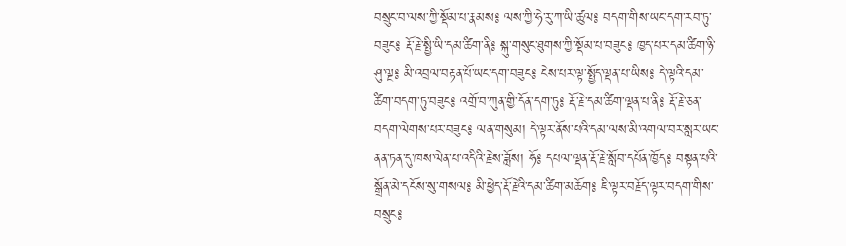བསྲུང་བ་ལས་ཀྱི་སྡོམ་པ་རྣམས༔ ལས་ཀྱི་ཧེ་རུ་ཀ་ཡི་ཚུལ༔ བདག་གིས་ཡང་དག་རབ་ཏུ་བཟུང༔ རྡོ་རྗེ་སྤྱི་ཡི་དམ་ཚིག་ནི༔ སྐུ་གསུང་ཐུགས་ཀྱི་སྡོམ་པ་བཟུང༔ ཁྱད་པར་དམ་ཚིག་ཉི་ཤུ་ལྔ༔ མི་འབྲལ་བརྟན་པོ་ཡང་དག་བཟུང༔ ངེས་པར་ལྟ་སྤྱོད་ལྡན་པ་ཡིས༔ དེ་ལྟའི་དམ་ཚིག་བདག་ཏུ་བཟུང༔ འགྲོ་བ་ཀུན་གྱི་དོན་དག་ཏུ༔ རྡོ་རྗེ་དམ་ཚིག་ལྡན་པ་ནི༔ རྡོ་རྗེ་ཅན་བདག་ལེགས་པར་བཟུང༔ ལན་གསུམ། དེ་ལྟར་ནོས་པའི་དམ་ལས་མི་འགལ་བར་སླར་ཡང་ནན་ཏན་དུ་ཁས་ལེན་པ་འདིའི་རྗེས་ཟློས། ཧོ༔ དཔལ་ལྡན་རྡོ་རྗེ་སློབ་དཔོན་ཁྱོད༔ བསྟན་པའི་སྒྲོན་མེ་དངོས་སུ་གསལ༔ མི་ཕྱེད་རྡོ་རྗེའི་དམ་ཚིག་མཆོག༔ ཇི་ལྟར་བརྗོད་ལྟར་བདག་གིས་བསྲུང༔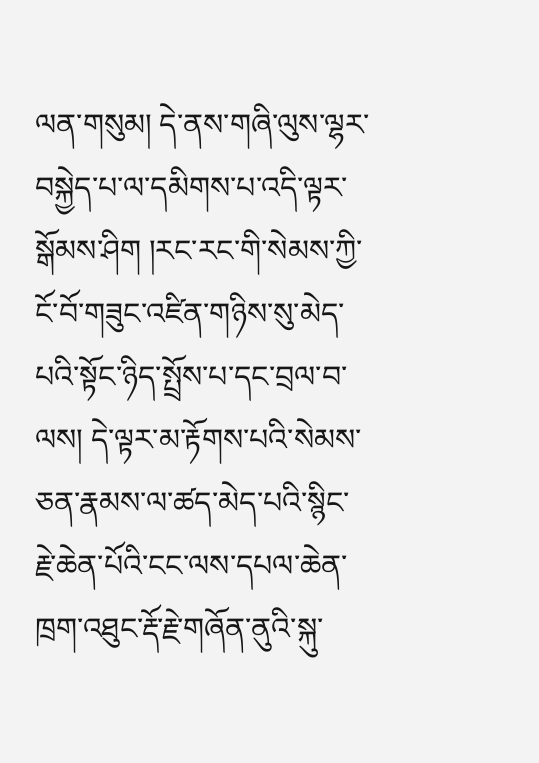ལན་གསུམ། དེ་ནས་གཞི་ལུས་ལྷར་བསྐྱེད་པ་ལ་དམིགས་པ་འདི་ལྟར་སྒོམས་ཤིག །རང་རང་གི་སེམས་ཀྱི་ངོ་བོ་གཟུང་འཛིན་གཉིས་སུ་མེད་པའི་སྟོང་ཉིད་སྤྲོས་པ་དང་བྲལ་བ་ལས། དེ་ལྟར་མ་རྟོགས་པའི་སེམས་ཅན་རྣམས་ལ་ཚད་མེད་པའི་སྙིང་རྗེ་ཆེན་པོའི་ངང་ལས་དཔལ་ཆེན་ཁྲག་འཐུང་རྡོ་རྗེ་གཞོན་ནུའི་སྐུ་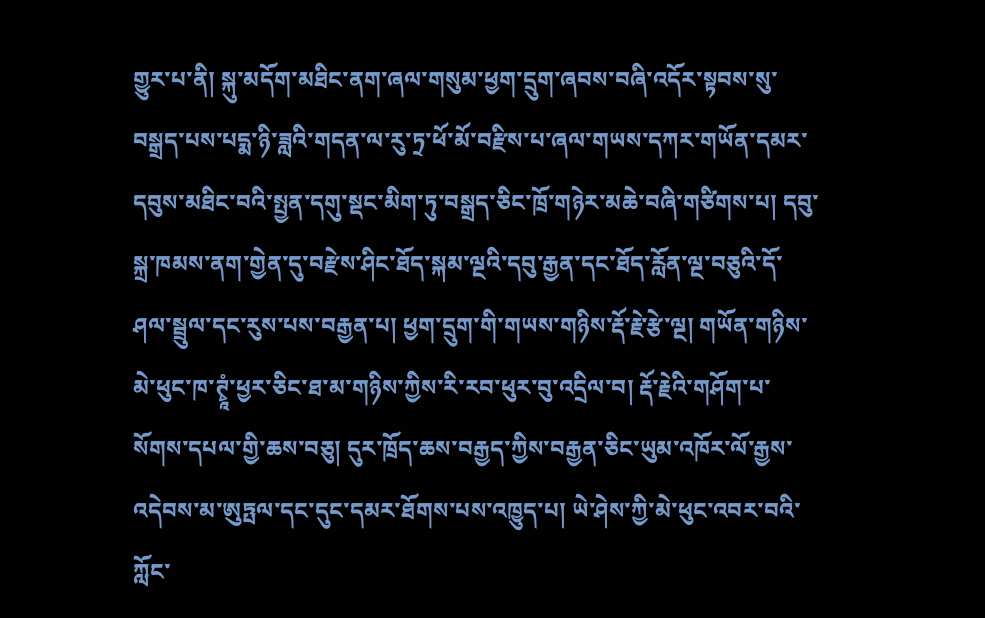གྱུར་པ་ནི། སྐུ་མདོག་མཐིང་ནག་ཞལ་གསུམ་ཕྱག་དྲུག་ཞབས་བཞི་འདོར་སྟབས་སུ་བསྒྲད་པས་པདྨ་ཉི་ཟླའི་གདན་ལ་རུ་ཏྲ་ཕོ་མོ་བརྫིས་པ་ཞལ་གཡས་དཀར་གཡོན་དམར་དབུས་མཐིང་བའི་སྤྱན་དགུ་སྡང་མིག་ཏུ་བསྒྲད་ཅིང་ཁྲོ་གཉེར་མཆེ་བཞི་གཙིགས་པ། དབུ་སྐྲ་ཁམས་ནག་གྱེན་དུ་བརྫེས་ཤིང་ཐོད་སྐམ་ལྔའི་དབུ་རྒྱན་དང་ཐོད་རློན་ལྔ་བཅུའི་དོ་ཤལ་སྦྲུལ་དང་རུས་པས་བརྒྱན་པ། ཕྱག་དྲུག་གི་གཡས་གཉིས་རྡོ་རྗེ་རྩེ་ལྔ། གཡོན་གཉིས་མེ་ཕུང་ཁ་ཊྭཱཾ་ཕྱར་ཅིང་ཐ་མ་གཉིས་ཀྱིས་རི་རབ་ཕུར་བུ་འདྲིལ་བ། རྡོ་རྗེའི་གཤོག་པ་སོགས་དཔལ་གྱི་ཆས་བཅུ། དུར་ཁྲོད་ཆས་བརྒྱད་ཀྱིས་བརྒྱན་ཅིང་ཡུམ་འཁོར་ལོ་རྒྱས་འདེབས་མ་ཨུཏྤལ་དང་དུང་དམར་ཐོགས་པས་འཁྱུད་པ། ཡེ་ཤེས་ཀྱི་མེ་ཕུང་འབར་བའི་ཀློང་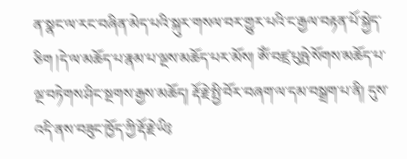ན་སྣང་ལ་རང་བཞིན་མེད་པའི་སྐུར་གསལ་བར་གྱུར་པའི་ང་རྒྱལ་བརྟན་པོ་སྐྱེད་ཅིག །དེ་ལ་མཆོད་པ་རྣམ་པ་ལྔས་མཆོད་པར་མོས། ཨོཾ་བཛྲ་པུཥྤེ་སོགས་མཆོད་པ་ལྔ་བཏེགས་ཤིང་སྔགས་རྒྱས་མཆོད། རྡོ་རྗེ་སྤྱི་བོར་བཞག་ལ་དམ་བསྒྲག་པ་ནི། དུས་འདི་ནས་བཟུང་ཁྱོད་ཀྱི་རྡོ་རྗེ་ཡི༔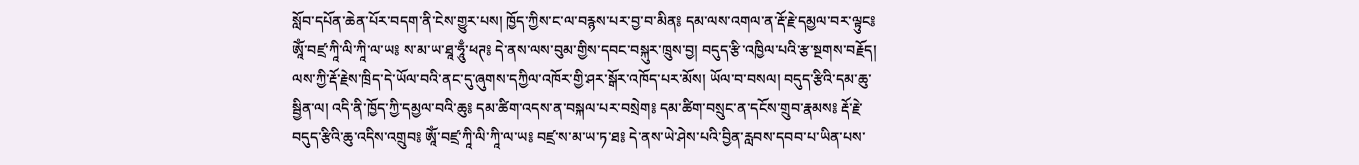སློབ་དཔོན་ཆེན་པོར་བདག་ནི་ངེས་གྱུར་པས། ཁྱོད་ཀྱིས་ང་ལ་བརྙས་པར་བྱ་བ་མིན༔ དམ་ལས་འགལ་ན་རྡོ་རྗེ་དམྱལ་བར་ལྟུང༔ ཨཱོཾ་བཛྲ་ཀཱི་ལི་ཀཱི་ལ་ཡ༔ ས་མ་ཡ་ཐཱ་ཧཱུྃ་ཕཊ༔ དེ་ནས་ལས་བུམ་གྱིས་དབང་བསྐུར་ཁྲུས་བྱ། བདུད་རྩི་འཁྱིལ་པའི་རྩ་སྔགས་བརྗོད། ལས་ཀྱི་རྡོ་རྗེས་ཁྲིད་དེ་ཡོལ་བའི་ནང་དུ་ཞུགས་དཀྱིལ་འཁོར་གྱི་ཤར་སྒོར་འཁོད་པར་མོས། ཡོལ་བ་བསལ། བདུད་རྩིའི་དམ་ཆུ་སྦྱིན་ལ། འདི་ནི་ཁྱོད་ཀྱི་དམྱལ་བའི་ཆུ༔ དམ་ཚིག་འདས་ན་བསྐལ་པར་བསྲེག༔ དམ་ཚིག་བསྲུང་ན་དངོས་གྲུབ་རྣམས༔ རྡོ་རྗེ་བདུད་རྩིའི་ཆུ་འདིས་འགྲུབ༔ ཨཱོཾ་བཛྲ་ཀཱི་ལི་ཀཱི་ལ་ཡ༔ བཛྲ་ས་མ་ཡ་ཏ་ཐ༔ དེ་ནས་ཡེ་ཤེས་པའི་བྱིན་རླབས་དབབ་པ་ཡིན་པས་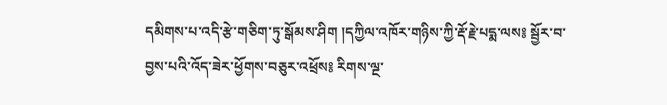དམིགས་པ་འདི་རྩེ་གཅིག་ཏུ་སྒོམས་ཤིག །དཀྱིལ་འཁོར་གཉིས་ཀྱི་རྡོ་རྗེ་པདྨ་ལས༔ སྦྱོར་བ་བྱས་པའི་འོད་ཟེར་ཕྱོགས་བཅུར་འཕྲོས༔ རིགས་ལྔ་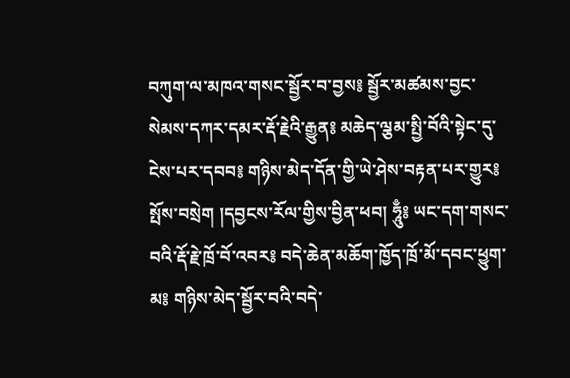བཀུག་ལ་མཁའ་གསང་སྦྱོར་བ་བྱས༔ སྦྱོར་མཚམས་བྱང་སེམས་དཀར་དམར་རྡོ་རྗེའི་རྒྱུན༔ མཆེད་ལྕམ་སྤྱི་བོའི་སྟེང་དུ་ངེས་པར་དབབ༔ གཉིས་མེད་དོན་གྱི་ཡེ་ཤེས་བརྟན་པར་གྱུར༔ སྤོས་བསྲེག །དབྱངས་རོལ་གྱིས་བྱིན་ཕབ། ཧཱུྃ༔ ཡང་དག་གསང་བའི་རྡོ་རྗེ་ཁྲོ་བོ་འབར༔ བདེ་ཆེན་མཆོག་ཁྱོད་ཁྲོ་མོ་དབང་ཕྱུག་མ༔ གཉིས་མེད་སྦྱོར་བའི་བདེ་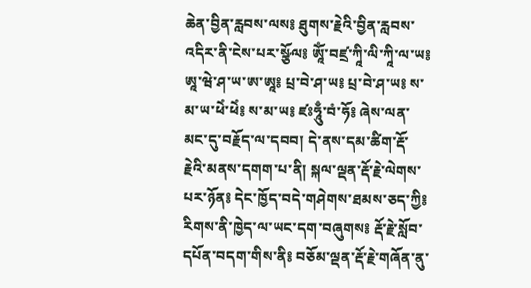ཆེན་བྱིན་རླབས་ལས༔ ཐུགས་རྗེའི་བྱིན་རླབས་འདིར་ནི་ངེས་པར་སྩོལ༔ ཨཱོཾ་བཛྲ་ཀཱི་ལི་ཀཱི་ལ་ཡ༔ ཨཱ་ཝེ་ཤ་ཡ་ཨ་ཨཱ༔ པྲ་བེ་ཤ་ཡ༔ པྲ་བེ་ཤ་ཡ༔ ས་མ་ཡ་ཕེཾ་ཕེཾ༔ ས་མ་ཡ༔ ཛཿཧཱུྃ་བཾ་ཧོ༔ ཞེས་ལན་མང་དུ་བརྗོད་ལ་དབབ། དེ་ནས་དམ་ཚིག་རྡོ་རྗེའི་མནས་དགག་པ་ནི། སྐལ་ལྡན་རྡོ་རྗེ་ལེགས་པར་ཉོན༔ དེང་ཁྱོད་བདེ་གཤེགས་ཐམས་ཅད་ཀྱི༔ རིགས་ནི་ཁྱེད་ལ་ཡང་དག་བཞུགས༔ རྡོ་རྗེ་སློབ་དཔོན་བདག་གིས་ནི༔ བཅོམ་ལྡན་རྡོ་རྗེ་གཞོན་ནུ་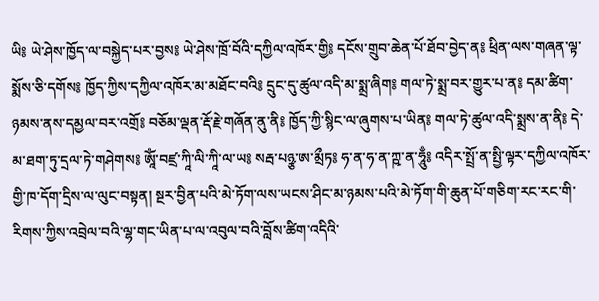ཡི༔ ཡེ་ཤེས་ཁྱོད་ལ་བསྐྱེད་པར་བྱས༔ ཡེ་ཤེས་ཁྲོ་བོའི་དཀྱིལ་འཁོར་གྱི༔ དངོས་གྲུབ་ཆེན་པོ་ཐོབ་བྱེད་ན༔ ཕྲིན་ལས་གཞན་ལྟ་སྨོས་ཅི་དགོས༔ ཁྱོད་ཀྱིས་དཀྱིལ་འཁོར་མ་མཐོང་བའི༔ དྲུང་དུ་ཚུལ་འདི་མ་སྨྲ་ཞིག༔ གལ་ཏེ་སྨྲ་བར་གྱུར་པ་ན༔ དམ་ཚིག་ཉམས་ནས་དམྱལ་བར་འགྲོ༔ བཅོམ་ལྡན་རྡོ་རྗེ་གཞོན་ནུ་ནི༔ ཁྱོད་ཀྱི་སྙིང་ལ་ཞུགས་པ་ཡིན༔ གལ་ཏེ་ཚུལ་འདི་སྨྲས་ན་ནི༔ དེ་མ་ཐག་ཏུ་དྲལ་ཏེ་གཤེགས༔ ཨཱོཾ་བཛྲ་ཀཱི་ལི་ཀཱི་ལ་ཡ༔ སརྦ་པཉྩ་ཨ་མྲྀཏ༔ ཧ་ན་ཧ་ན་ཀྵ་ན་ཧཱུྃ༔ འདིར་སྤྲོ་ན་སྤྱི་ལྟར་དཀྱིལ་འཁོར་གྱི་ཁ་དོག་དྲིས་ལ་ལུང་བསྟན། སྔར་བྱིན་པའི་མེ་ཏོག་ལས་ཡངས་ཤིང་མ་ཉམས་པའི་མེ་ཏོག་གི་ཆུན་པོ་གཅིག་རང་རང་གི་རིགས་ཀྱིས་འབྲེལ་བའི་ལྷ་གང་ཡིན་པ་ལ་འབུལ་བའི་བློས་ཚིག་འདིའི་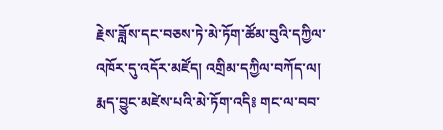རྗེས་ཟློས་དང་བཅས་ཏེ་མེ་ཏོག་ཚོམ་བུའི་དཀྱིལ་འཁོར་དུ་འདོར་མཛོད། འགྲིམ་དཀྱིལ་བཀོད་ལ། རྨད་བྱུང་མཛེས་པའི་མེ་ཏོག་འདི༔ གང་ལ་བབ་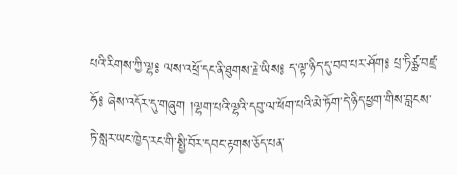པའི་རིགས་ཀྱི་ལྷ༔ ལས་འཕྲོ་དང་ནི་ཐུགས་རྗེ་ཡིས༔ ད་ལྟ་ཉིད་དུ་བབ་པར་ཤོག༔ པྲ་ཏིཙྪ་བཛྲ་ཧོ༔ ཞེས་འདོར་དུ་གཞུག །ལྷག་པའི་ལྷའི་དབུ་ལ་ཕོག་པའི་མེ་ཏོག་དེ་ཉིད་ཕྱག་གིས་བླངས་ཏེ་སླར་ཡང་ཁྱེད་རང་གི་སྤྱི་བོར་དབང་རྟགས་ཅོད་པན་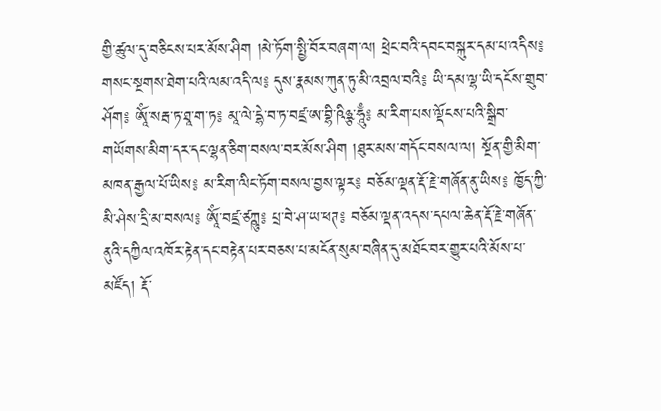གྱི་ཚུལ་དུ་བཅིངས་པར་མོས་ཤིག །མེ་ཏོག་སྤྱི་བོར་བཞག་ལ། ཕྲེང་བའི་དབང་བསྐུར་དམ་པ་འདིས༔ གསང་སྔགས་ཐེག་པའི་ལམ་འདི་ལ༔ དུས་རྣམས་ཀུན་ཏུ་མི་འབྲལ་བའི༔ ཡི་དམ་ལྷ་ཡི་དངོས་གྲུབ་ཤོག༔ ཨཱོཾ་སརྦ་ཏ་ཐཱ་ག་ཏ༔ མཱ་ལེ་དྷེ་བ་ཏ་བཛྲ་ཨ་བྷི་ཥིཉྩ་ཧཱུྃ༔ མ་རིག་པས་ལྡོངས་པའི་སྒྲིབ་གཡོགས་མིག་དར་དང་ལྷན་ཅིག་བསལ་བར་མོས་ཤིག །ཐུར་མས་གདོང་བསལ་ལ། སྔོན་གྱི་མིག་མཁན་རྒྱལ་པོ་ཡིས༔ མ་རིག་ལིང་ཏོག་བསལ་བྱས་ལྟར༔ བཅོམ་ལྡན་རྡོ་རྗེ་གཞོན་ནུ་ཡིས༔ ཁྱོད་ཀྱི་མི་ཤེས་དྲི་མ་བསལ༔ ཨཱོཾ་བཛྲ་ཙཀྵུ༔ པྲ་བེ་ཤ་ཡ་ཕཊ༔ བཅོམ་ལྡན་འདས་དཔལ་ཆེན་རྡོ་རྗེ་གཞོན་ནུའི་དཀྱིལ་འཁོར་རྟེན་དང་བརྟེན་པར་བཅས་པ་མངོན་སུམ་བཞིན་དུ་མཐོང་བར་གྱུར་པའི་མོས་པ་མཛོད། རྡོ་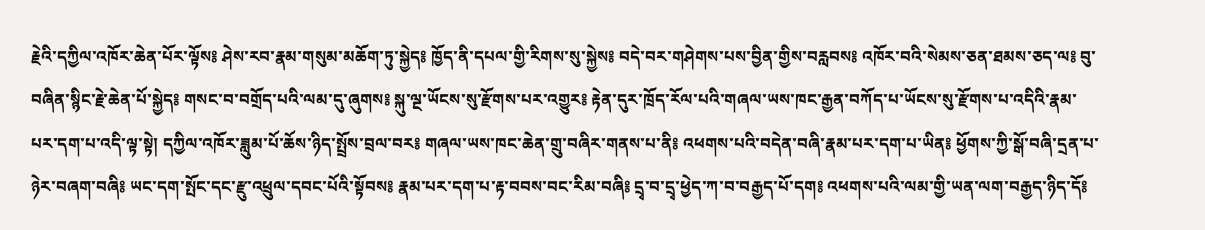རྗེའི་དཀྱིལ་འཁོར་ཆེན་པོར་ལྟོས༔ ཤེས་རབ་རྣམ་གསུམ་མཆོག་ཏུ་སྐྱེད༔ ཁྱོད་ནི་དཔལ་གྱི་རིགས་སུ་སྐྱེས༔ བདེ་བར་གཤེགས་པས་བྱིན་གྱིས་བརླབས༔ འཁོར་བའི་སེམས་ཅན་ཐམས་ཅད་ལ༔ བུ་བཞིན་སྙིང་རྗེ་ཆེན་པོ་སྐྱེད༔ གསང་བ་བགྲོད་པའི་ལམ་དུ་ཞུགས༔ སྐུ་ལྔ་ཡོངས་སུ་རྫོགས་པར་འགྱུར༔ རྟེན་དུར་ཁྲོད་རོལ་པའི་གཞལ་ཡས་ཁང་རྒྱན་བཀོད་པ་ཡོངས་སུ་རྫོགས་པ་འདིའི་རྣམ་པར་དག་པ་འདི་ལྟ་སྟེ། དཀྱིལ་འཁོར་ཟླུམ་པོ་ཆོས་ཉིད་སྤྲོས་བྲལ་བར༔ གཞལ་ཡས་ཁང་ཆེན་གྲུ་བཞིར་གནས་པ་ནི༔ འཕགས་པའི་བདེན་བཞི་རྣམ་པར་དག་པ་ཡིན༔ ཕྱོགས་ཀྱི་སྒོ་བཞི་དྲན་པ་ཉེར་བཞག་བཞི༔ ཡང་དག་སྤོང་དང་རྫུ་འཕྲུལ་དབང་པོའི་སྟོབས༔ རྣམ་པར་དག་པ་རྟ་བབས་བང་རིམ་བཞི༔ དྲྭ་བ་དྲྭ་ཕྱེད་ཀ་བ་བརྒྱད་པོ་དག༔ འཕགས་པའི་ལམ་གྱི་ཡན་ལག་བརྒྱད་ཉིད་དོ༔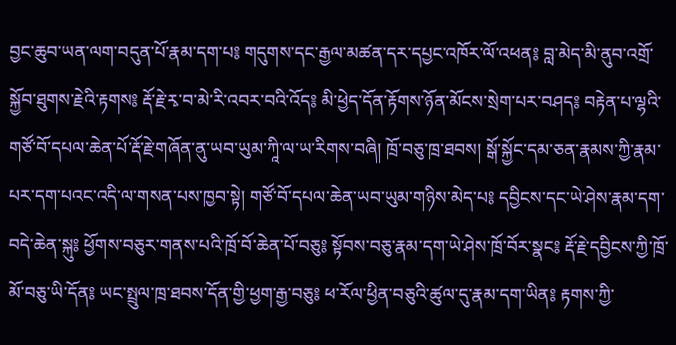བྱང་ཆུབ་ཡན་ལག་བདུན་པོ་རྣམ་དག་པ༔ གདུགས་དང་རྒྱལ་མཚན་དར་དཔྱང་འཁོར་ལོ་འཕན༔ བླ་མེད་མི་ནུབ་འགྲོ་སྐྱོབ་ཐུགས་རྗེའི་རྟགས༔ རྡོ་རྗེ་རྭ་བ་མེ་རི་འབར་བའི་འོད༔ མི་ཕྱེད་དོན་རྟོགས་ཉོན་མོངས་སྲེག་པར་བཤད༔ བརྟེན་པ་ལྷའི་གཙོ་བོ་དཔལ་ཆེན་པོ་རྡོ་རྗེ་གཞོན་ནུ་ཡབ་ཡུམ་ཀཱི་ལ་ཡ་རིགས་བཞི། ཁྲོ་བཅུ་ཁྲ་ཐབས། སྒོ་སྐྱོང་དམ་ཅན་རྣམས་ཀྱི་རྣམ་པར་དག་པའང་འདི་ལ་གསན་པས་ཁྱབ་སྟེ། གཙོ་བོ་དཔལ་ཆེན་ཡབ་ཡུམ་གཉིས་མེད་པ༔ དབྱིངས་དང་ཡེ་ཤེས་རྣམ་དག་བདེ་ཆེན་སྐུ༔ ཕྱོགས་བཅུར་གནས་པའི་ཁྲོ་བོ་ཆེན་པོ་བཅུ༔ སྟོབས་བཅུ་རྣམ་དག་ཡེ་ཤེས་ཁྲོ་བོར་སྣང༔ རྡོ་རྗེ་དབྱིངས་ཀྱི་ཁྲོ་མོ་བཅུ་ཡི་དོན༔ ཡང་སྤྲུལ་ཁྲ་ཐབས་དོན་གྱི་ཕྱག་རྒྱ་བཅུ༔ ཕ་རོལ་ཕྱིན་བཅུའི་ཚུལ་དུ་རྣམ་དག་ཡིན༔ རྟགས་ཀྱི་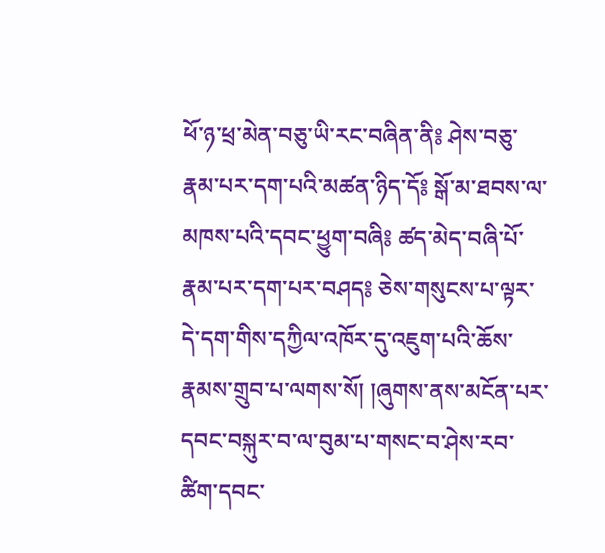ཕོ་ཉ་ཕྲ་མེན་བཅུ་ཡི་རང་བཞིན་ནི༔ ཤེས་བཅུ་རྣམ་པར་དག་པའི་མཚན་ཉིད་དོ༔ སྒོ་མ་ཐབས་ལ་མཁས་པའི་དབང་ཕྱུག་བཞི༔ ཚད་མེད་བཞི་པོ་རྣམ་པར་དག་པར་བཤད༔ ཅེས་གསུངས་པ་ལྟར་དེ་དག་གིས་དཀྱིལ་འཁོར་དུ་འཇུག་པའི་ཆོས་རྣམས་གྲུབ་པ་ལགས་སོ། །ཞུགས་ནས་མངོན་པར་དབང་བསྐུར་བ་ལ་བུམ་པ་གསང་བ་ཤེས་རབ་ཚིག་དབང་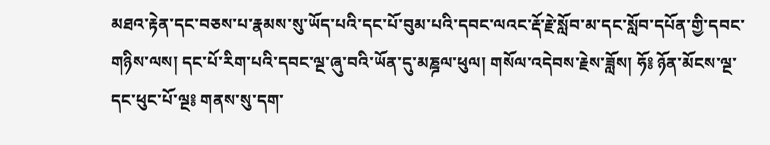མཐའ་རྟེན་དང་བཅས་པ་རྣམས་སུ་ཡོད་པའི་དང་པོ་བུམ་པའི་དབང་ལའང་རྡོ་རྗེ་སློབ་མ་དང་སློབ་དཔོན་གྱི་དབང་གཉིས་ལས། དང་པོ་རིག་པའི་དབང་ལྔ་ཞུ་བའི་ཡོན་དུ་མཎྜལ་ཕུལ། གསོལ་འདེབས་རྗེས་ཟློས། ཧོ༔ ཉོན་མོངས་ལྔ་དང་ཕུང་པོ་ལྔ༔ གནས་སུ་དག་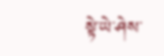སྟེ་ཡེ་ཤེས་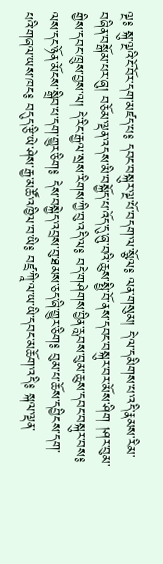ལྔ༔ སྐུ་ལྔའི་ངོ་བོར་དག་མཛད་པ༔ དབང་བསྐུར་ལྔ་པོ་བདག་ལ་སྩོལ༔ ལན་གསུམ། དེ་ལ་དམིགས་པ་འདི་རྣམས་རིམ་བཞིན་བསྒོམ་པར་ཞུ། བཅོམ་ལྡན་འདས་མི་བསྐྱོད་པ་འོད་དུ་ཞུ་བའི་ཆུས་སྤྱི་བོ་ནས་དབང་བསྐུར་བར་མོས་ཤིག །ཤར་བུམ་གྱིས་དབང་ཁྲུས་བྱས་ལ། དེ་རིང་རྒྱལ་སྲས་རིགས་ཀྱི་བུ་འདི་ལ༔ བདེ་གཤེགས་བྱིན་རླབས་བུམ་ཆུས་དབང་བསྐུར་བས༔ ལས་དང་ཉོན་མོངས་སྒྲིབ་པ་དག་གྱུར་ཅིག༔ དེས་བསྐྱེད་འབྲས་བུ་ཐམས་ཅད་ཞི་གྱུར་ཅིག༔ བུམ་པ་ཆོས་དབྱིངས་དག་པའི་གཞལ་ཡས་ཁང༔ བདུད་རྩི་ཡེ་ཤེས་རྒྱ་མཚོ་འཁྱིལ་བ་ཡི༔ བཛྲ་ཀཱི་ལ་ཡ་ཡི་དབང་མཆོག་འདི༔ སྐལ་ལྡན་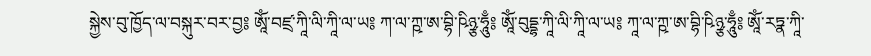སྐྱེས་བུ་ཁྱོད་ལ་བསྐུར་བར་བྱ༔ ཨཱོཾ་བཛྲ་ཀཱི་ལི་ཀཱི་ལ་ཡ༔ ཀ་ལ་ཀྵ་ཨ་བྷི་ཥིཉྩ་ཧཱུྃ༔ ཨཱོཾ་བུདྡྷ་ཀཱི་ལི་ཀཱི་ལ་ཡ༔ ཀཱ་ལ་ཀྵ་ཨ་བྷི་ཥིཉྩ་ཧཱུྃ༔ ཨཱོཾ་རཏྣ་ཀཱི་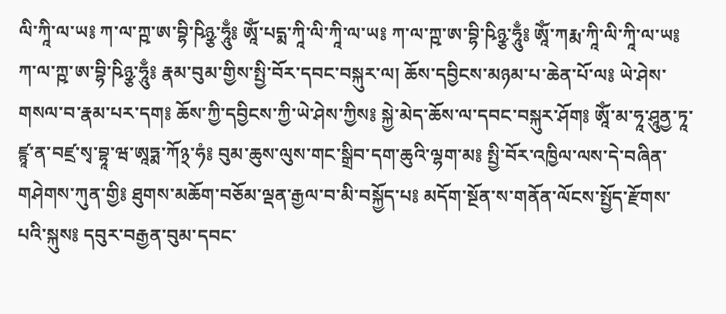ལི་ཀཱི་ལ་ཡ༔ ཀ་ལ་ཀྵ་ཨ་བྷི་ཥིཉྩ་ཧཱུྃ༔ ཨཱོཾ་པདྨ་ཀཱི་ལི་ཀཱི་ལ་ཡ༔ ཀ་ལ་ཀྵ་ཨ་བྷི་ཥིཉྩ་ཧཱུྃ༔ ཨཱོཾ་ཀརྨ་ཀཱི་ལི་ཀཱི་ལ་ཡ༔ ཀ་ལ་ཀྵ་ཨ་བྷི་ཥིཉྩ་ཧཱུྃ༔ རྣམ་བུམ་གྱིས་སྤྱི་བོར་དབང་བསྐུར་ལ། ཆོས་དབྱིངས་མཉམ་པ་ཆེན་པོ་ལ༔ ཡེ་ཤེས་གསལ་བ་རྣམ་པར་དག༔ ཆོས་ཀྱི་དབྱིངས་ཀྱི་ཡེ་ཤེས་ཀྱིས༔ སྐྱེ་མེད་ཆོས་ལ་དབང་བསྐུར་ཤོག༔ ཨཱོཾ་མ་ཧཱ་ཤཱུནྱ་ཏཱ་ཛྙཱ་ན་བཛྲ་སྭ་བྷཱ་ཝ་ཨཱཏྨ་ཀོ྅་ཧཾ༔ བུམ་ཆུས་ལུས་གང་སྒྲིབ་དག་ཆུའི་ལྷག་མ༔ སྤྱི་བོར་འཁྱིལ་ལས་དེ་བཞིན་གཤེགས་ཀུན་གྱི༔ ཐུགས་མཆོག་བཅོམ་ལྡན་རྒྱལ་བ་མི་བསྐྱོད་པ༔ མདོག་སྔོན་ས་གནོན་ལོངས་སྤྱོད་རྫོགས་པའི་སྐུས༔ དབུར་བརྒྱན་བུམ་དབང་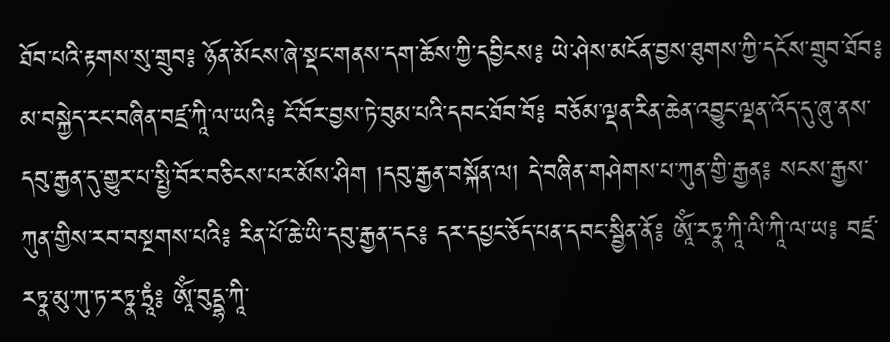ཐོབ་པའི་རྟགས་སུ་གྲུབ༔ ཉོན་མོངས་ཞེ་སྡང་གནས་དག་ཆོས་ཀྱི་དབྱིངས༔ ཡེ་ཤེས་མངོན་བྱས་ཐུགས་ཀྱི་དངོས་གྲུབ་ཐོབ༔ མ་བསྐྱེད་རང་བཞིན་བཛྲ་ཀཱི་ལ་ཡའི༔ ངོ་བོར་བྱས་ཏེ་བུམ་པའི་དབང་ཐོབ་བོ༔ བཅོམ་ལྡན་རིན་ཆེན་འབྱུང་ལྡན་འོད་དུ་ཞུ་ནས་དབུ་རྒྱན་དུ་གྱུར་པ་སྤྱི་བོར་བཅིངས་པར་མོས་ཤིག །དབུ་རྒྱན་བསྐོན་ལ། དེ་བཞིན་གཤེགས་པ་ཀུན་གྱི་རྒྱན༔ སངས་རྒྱས་ཀུན་གྱིས་རབ་བསྔགས་པའི༔ རིན་པོ་ཆེ་ཡི་དབུ་རྒྱན་དང༔ དར་དཔྱང་ཅོད་པན་དབང་སྦྱིན་ནོ༔ ཨཱོཾ་རཏྣ་ཀཱི་ལི་ཀཱི་ལ་ཡ༔ བཛྲ་རཏྣ་མུ་ཀུ་ཏ་རཏྣ་ཏྲཱཾ༔ ཨཱོཾ་བུདྡྷ་ཀཱི་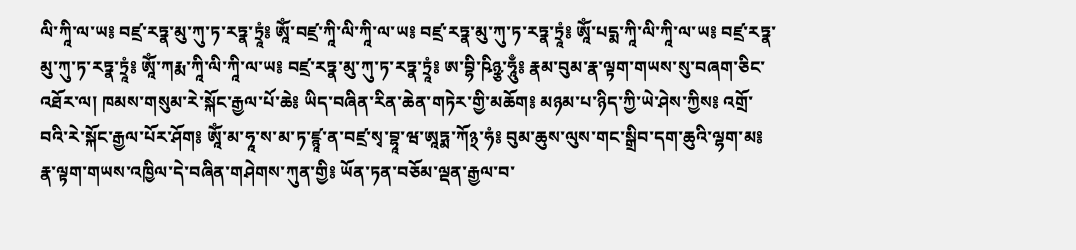ལི་ཀཱི་ལ་ཡ༔ བཛྲ་རཏྣ་མུ་ཀུ་ཏ་རཏྣ་ཏྲཱཾ༔ ཨཱོཾ་བཛྲ་ཀཱི་ལི་ཀཱི་ལ་ཡ༔ བཛྲ་རཏྣ་མུ་ཀུ་ཏ་རཏྣ་ཏྲཱཾ༔ ཨཱོཾ་པདྨ་ཀཱི་ལི་ཀཱི་ལ་ཡ༔ བཛྲ་རཏྣ་མུ་ཀུ་ཏ་རཏྣ་ཏྲཱཾ༔ ཨཱོཾ་ཀརྨ་ཀཱི་ལི་ཀཱི་ལ་ཡ༔ བཛྲ་རཏྣ་མུ་ཀུ་ཏ་རཏྣ་ཏྲཱཾ༔ ཨ་བྷི་ཥིཉྩ་ཧཱུྃ༔ རྣམ་བུམ་རྣ་ལྟག་གཡས་སུ་བཞག་ཅིང་འཐོར་ལ། ཁམས་གསུམ་རེ་སྐོང་རྒྱལ་པོ་ཆེ༔ ཡིད་བཞིན་རིན་ཆེན་གཏེར་གྱི་མཆོག༔ མཉམ་པ་ཉིད་ཀྱི་ཡེ་ཤེས་ཀྱིས༔ འགྲོ་བའི་རེ་སྐོང་རྒྱལ་པོར་ཤོག༔ ཨཱོཾ་མ་ཧཱ་ས་མ་ཏ་ཛྙཱ་ན་བཛྲ་སྭ་བྷཱ་ཝ་ཨཱཏྨ་ཀོ྅་ཧཾ༔ བུམ་ཆུས་ལུས་གང་སྒྲིབ་དག་ཆུའི་ལྷག་མ༔ རྣ་ལྟག་གཡས་འཁྱིལ་དེ་བཞིན་གཤེགས་ཀུན་གྱི༔ ཡོན་ཏན་བཅོམ་ལྡན་རྒྱལ་བ་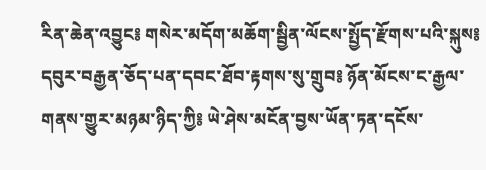རིན་ཆེན་འབྱུང༔ གསེར་མདོག་མཆོག་སྦྱིན་ལོངས་སྤྱོད་རྫོགས་པའི་སྐུས༔ དབུར་བརྒྱན་ཅོད་པན་དབང་ཐོབ་རྟགས་སུ་གྲུབ༔ ཉོན་མོངས་ང་རྒྱལ་གནས་གྱུར་མཉམ་ཉིད་ཀྱི༔ ཡེ་ཤེས་མངོན་བྱས་ཡོན་ཏན་དངོས་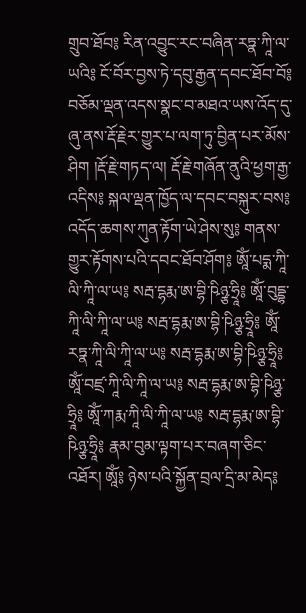གྲུབ་ཐོབ༔ རིན་འབྱུང་རང་བཞིན་རཏྣ་ཀཱི་ལ་ཡའི༔ ངོ་བོར་བྱས་ཏེ་དབུ་རྒྱན་དབང་ཐོབ་བོ༔ བཅོམ་ལྡན་འདས་སྣང་བ་མཐའ་ཡས་འོད་དུ་ཞུ་ནས་རྡོ་རྗེར་གྱུར་པ་ལག་ཏུ་བྱིན་པར་མོས་ཤིག །རྡོ་རྗེ་གཏད་ལ། རྡོ་རྗེ་གཞོན་ནུའི་ཕྱག་རྒྱ་འདིས༔ སྐལ་ལྡན་ཁྱོད་ལ་དབང་བསྐུར་བས༔ འདོད་ཆགས་ཀུན་རྟོག་ཡེ་ཤེས་སུ༔ གནས་གྱུར་རྟོགས་པའི་དབང་ཐོབ་ཤོག༔ ཨཱོཾ་པདྨ་ཀཱི་ལི་ཀཱི་ལ་ཡ༔ སརྦ་དྷརྨ་ཨ་བྷི་ཥིཉྩ་ཧྲཱི༔ ཨཱོཾ་བུདྡྷ་ཀཱི་ལི་ཀཱི་ལ་ཡ༔ སརྦ་དྷརྨ་ཨ་བྷི་ཥིཉྩ་ཧྲཱི༔ ཨཱོཾ་རཏྣ་ཀཱི་ལི་ཀཱི་ལ་ཡ༔ སརྦ་དྷརྨ་ཨ་བྷི་ཥིཉྩ་ཧྲཱི༔ ཨཱོཾ་བཛྲ་ཀཱི་ལི་ཀཱི་ལ་ཡ༔ སརྦ་དྷརྨ་ཨ་བྷི་ཥིཉྩ་ཧྲཱི༔ ཨཱོཾ་ཀརྨ་ཀཱི་ལི་ཀཱི་ལ་ཡ༔ སརྦ་དྷརྨ་ཨ་བྷི་ཥིཉྩ་ཧྲཱི༔ རྣམ་བུམ་ལྟག་པར་བཞག་ཅིང་འཐོར། ཨཱོཾ༔ ཉེས་པའི་སྐྱོན་བྲལ་དྲི་མ་མེད༔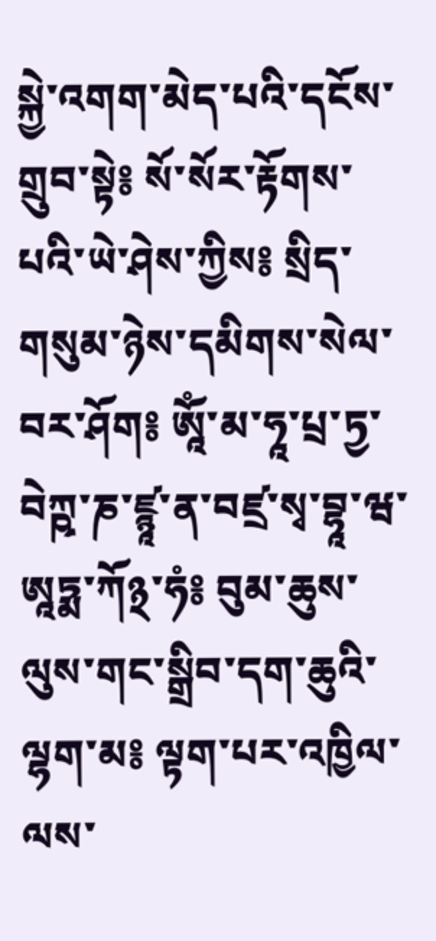སྐྱེ་འགག་མེད་པའི་དངོས་གྲུབ་སྟེ༔ སོ་སོར་རྟོགས་པའི་ཡེ་ཤེས་ཀྱིས༔ སྲིད་གསུམ་ཉེས་དམིགས་སེལ་བར་ཤོག༔ ཨཱོཾ་མ་ཧཱ་པྲ་ཏྱ་བེཀྵ་ཎ་ཛྙཱ་ན་བཛྲ་སྭ་བྷཱ་ཝ་ཨཱཏྨ་ཀོ྅་ཧཾ༔ བུམ་ཆུས་ལུས་གང་སྒྲིབ་དག་ཆུའི་ལྷག་མ༔ ལྟག་པར་འཁྱིལ་ལས་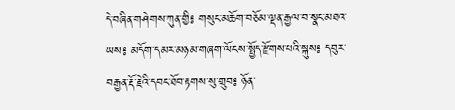དེ་བཞིན་གཤེགས་ཀུན་གྱི༔ གསུང་མཆོག་བཅོམ་ལྡན་རྒྱལ་བ་སྣང་མཐའ་ཡས༔ མདོག་དམར་མཉམ་གཞག་ལོངས་སྤྱོད་རྫོགས་པའི་སྐུས༔ དབུར་བརྒྱན་རྡོ་རྗེའི་དབང་ཐོབ་རྟགས་སུ་གྲུབ༔ ཉོན་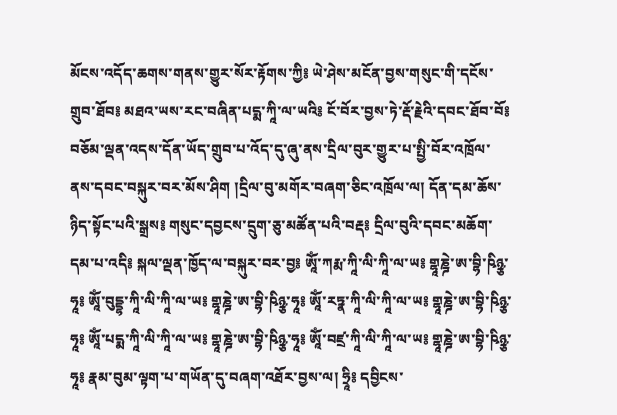མོངས་འདོད་ཆགས་གནས་གྱུར་སོར་རྟོགས་ཀྱི༔ ཡེ་ཤེས་མངོན་བྱས་གསུང་གི་དངོས་གྲུབ་ཐོབ༔ མཐའ་ཡས་རང་བཞིན་པདྨ་ཀཱི་ལ་ཡའི༔ ངོ་བོར་བྱས་ཏེ་རྡོ་རྗེའི་དབང་ཐོབ་བོ༔ བཅོམ་ལྡན་འདས་དོན་ཡོད་གྲུབ་པ་འོད་དུ་ཞུ་ནས་དྲིལ་བུར་གྱུར་པ་སྤྱི་བོར་འཁྲོལ་ནས་དབང་བསྐུར་བར་མོས་ཤིག །དྲིལ་བུ་མགོར་བཞག་ཅིང་འཁྲོལ་ལ། དོན་དམ་ཆོས་ཉིད་སྟོང་པའི་སྒྲས༔ གསུང་དབྱངས་དྲུག་ཅུ་མཚོན་པའི་བརྡ༔ དྲིལ་བུའི་དབང་མཆོག་དམ་པ་འདི༔ སྐལ་ལྡན་ཁྱོད་ལ་བསྐུར་བར་བྱ༔ ཨཱོཾ་ཀརྨ་ཀཱི་ལི་ཀཱི་ལ་ཡ༔ གྷཱཎྜེ་ཨ་བྷི་ཥིཉྩ་ཧཱ༔ ཨཱོཾ་བུདྡྷ་ཀཱི་ལི་ཀཱི་ལ་ཡ༔ གྷཱཎྜེ་ཨ་བྷི་ཥིཉྩ་ཧཱ༔ ཨཱོཾ་རཏྣ་ཀཱི་ལི་ཀཱི་ལ་ཡ༔ གྷཱཎྜེ་ཨ་བྷི་ཥིཉྩ་ཧཱ༔ ཨཱོཾ་པདྨ་ཀཱི་ལི་ཀཱི་ལ་ཡ༔ གྷཱཎྜེ་ཨ་བྷི་ཥིཉྩ་ཧཱ༔ ཨཱོཾ་བཛྲ་ཀཱི་ལི་ཀཱི་ལ་ཡ༔ གྷཱཎྜེ་ཨ་བྷི་ཥིཉྩ་ཧཱ༔ རྣམ་བུམ་ལྟག་པ་གཡོན་དུ་བཞག་འཐོར་བྱས་ལ། ཧྲཱི༔ དབྱིངས་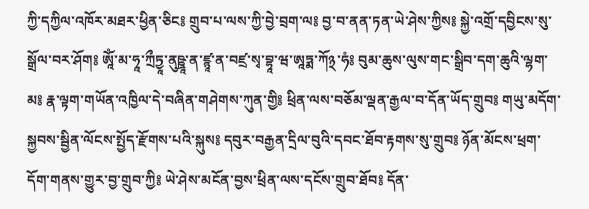ཀྱི་དཀྱིལ་འཁོར་མཐར་ཕྱིན་ཅིང༔ གྲུབ་པ་ལས་ཀྱི་བྱེ་བྲག་ལ༔ བྱ་བ་ནན་ཏན་ཡེ་ཤེས་ཀྱིས༔ སྐྱེ་འགྲོ་དབྱིངས་སུ་སྒྲོལ་བར་ཤོག༔ ཨཱོཾ་མ་ཧཱ་ཀྲྀཏྱཱ་ནུཥྛཱ་ན་ཛྙཱ་ན་བཛྲ་སྭ་བྷཱ་ཝ་ཨཱཏྨ་ཀོ྅་ཧཾ༔ བུམ་ཆུས་ལུས་གང་སྒྲིབ་དག་ཆུའི་ལྷག་མ༔ རྣ་ལྟག་གཡོན་འཁྱིལ་དེ་བཞིན་གཤེགས་ཀུན་གྱི༔ ཕྲིན་ལས་བཅོམ་ལྡན་རྒྱལ་བ་དོན་ཡོད་གྲུབ༔ གཡུ་མདོག་སྐྱབས་སྦྱིན་ལོངས་སྤྱོད་རྫོགས་པའི་སྐུས༔ དབུར་བརྒྱན་དྲིལ་བུའི་དབང་ཐོབ་རྟགས་སུ་གྲུབ༔ ཉོན་མོངས་ཕྲག་དོག་གནས་གྱུར་བྱ་གྲུབ་ཀྱི༔ ཡེ་ཤེས་མངོན་བྱས་ཕྲིན་ལས་དངོས་གྲུབ་ཐོབ༔ དོན་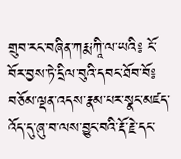གྲུབ་རང་བཞིན་ཀརྨ་ཀཱི་ལ་ཡའི༔ ངོ་བོར་བྱས་ཏེ་དྲིལ་བུའི་དབང་ཐོབ་བོ༔ བཅོམ་ལྡན་འདས་རྣམ་པར་སྣང་མཛད་འོད་དུ་ཞུ་བ་ལས་བྱུང་བའི་རྡོ་རྗེ་དང་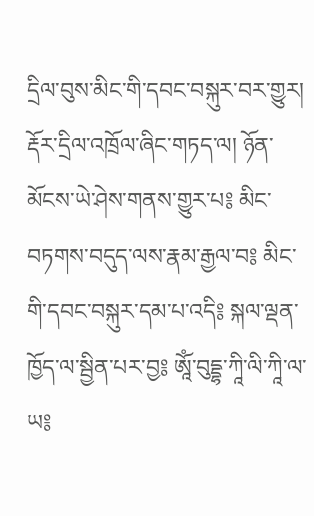དྲིལ་བུས་མིང་གི་དབང་བསྐུར་བར་གྱུར། རྡོར་དྲིལ་འཁྲོལ་ཞིང་གཏད་ལ། ཉོན་མོངས་ཡེ་ཤེས་གནས་གྱུར་པ༔ མིང་བཏགས་བདུད་ལས་རྣམ་རྒྱལ་བ༔ མིང་གི་དབང་བསྐུར་དམ་པ་འདི༔ སྐལ་ལྡན་ཁྱོད་ལ་སྦྱིན་པར་བྱ༔ ཨཱོཾ་བུདྡྷ་ཀཱི་ལི་ཀཱི་ལ་ཡ༔